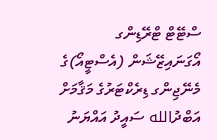ސްޓޭޓް ޓްރޭޑިންގ އޯގަނައިޒޭޝަން (އެސްޓީއޯ)ގެ މެނޭޖިންގ ޑިރެކްޓަރުގެ މަޤާމަށް އަބްދުالله ސައީދު އައްޔަނު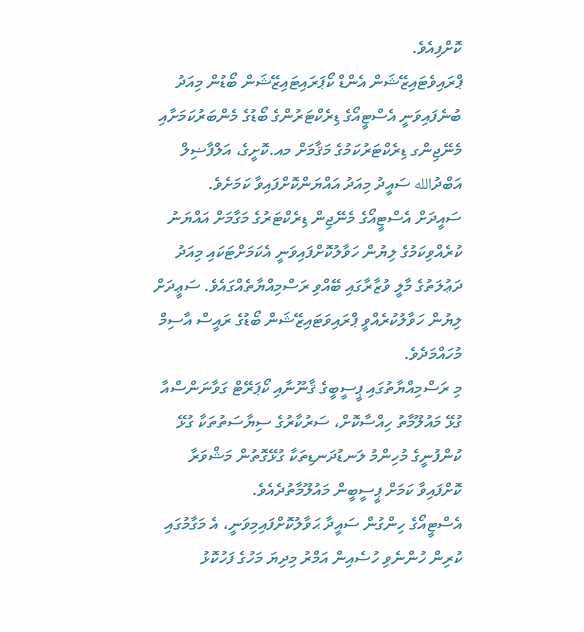ކޮށްފިއެވެ.
ޕްރައިވެޓައިޒޭޝަން އެންޑް ކޯޕަރައިޓައިޒޭޝަން ބޯޑުން މިއަދު ބުނެފައިވަނީ އެސްޓީއޯގެ ޑިރެކްޓަރުންގެ ބޯޑުގެ މެންބަރުކަމަށާއި މެނޭޖިންގ ޑިރެކްޓަރުކަމުގެ މަޤާމަށް މއ.ކޮށީގެ، އަލްފާޟިލް އަބްދުالله ސައީދު މިއަދު އައްޔަންކޮށްފައިވާ ކަމަށެވެ.
ސައީދަށް އެސްޓީއޯގެ މެނޭޖިން ޑިރެކްޓަރުގެ މަގާމަށް އައްޔަނު ކުރެއްވިކަމުގެ ލިޔުން ހަވާލުކޮށްފައިވަނީ އެކަމަށްޓަކައި މިއަދު ދަޢުލަތުގެ މާލީ ވުޒާރާގައި ބޭއްވި ރަސްމިއްޔާތެއްގައެވެ. ސަޢީދަށް ލިޔުން ހަވާލުކުރެއްވީ ޕްރައިވަޓައިޒޭޝަން ބޯޑުގެ ރައީސް އާސިމް މުހައްމަދެވެ.
މި ރަސްމިއްޔާތުގައި ޕީސީބީގެ ޤާނޫނާއި ކޯޕަރޭޓް ގަވާނަންސްއާ ގުޅޭ މައުލޫމާތު ހިއްސާކޮށް، ސަރުކާރުގެ ސިޔާސަތުތަކާ ގުޅޭ ކުންފުނީގެ މުހިންމު ލަނޑުދަނޑިތަކާ ގުޅޭގޮތުން މަޝްވަރާ ކޮށްފައިވާ ކަމަށް ޕީސީބީން މައުލޫމާތުދެއެވެ.
އެސްޓީއޯގެ ހިންގުން ސައީދާ ޙަވާލުކޮށްފައިމިވަނީ، އެ މަގާމުގައި ކުރިން ހުންނެވި ހުސެއިން އަމްރު މިދިޔަ މަހުގެ ފަހުކޮޅު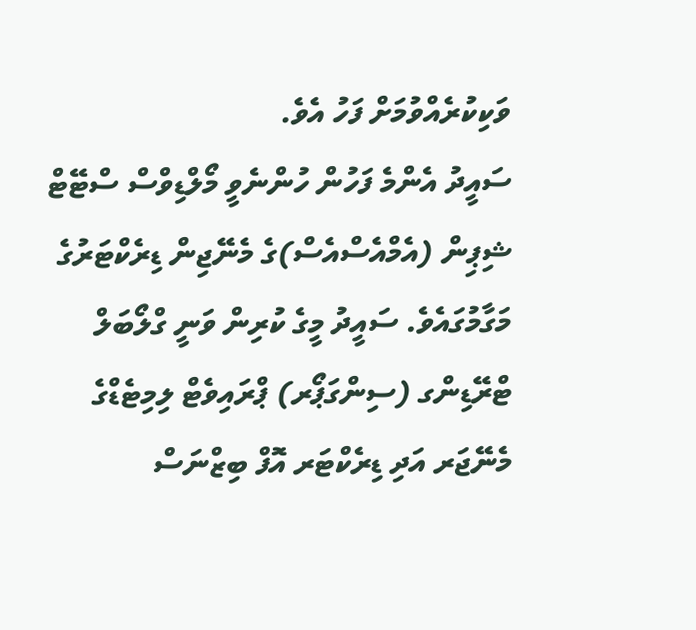ވަކިކުރެއްވުމަށް ފަހު އެވެ.
ސައީދު އެންމެ ފަހުން ހުންނެވީ މޯލްޑިވްސް ސްޓޭޓް ޝިޕިން (އެމްއެސްއެސް)ގެ މެނޭޖިން ޑިރެކްޓަރުގެ މަގާމުގައެވެ. ސައީދު މީގެ ކުރިން ވަނީ ގްލޯބަލް ޓްރޭޑިންގ (ސިންގަޕޯރ) ޕްރައިވެޓް ލިމިޓެޑްގެ މެނޭޖަރ އަދި ޑިރެކްޓަރ އޮފް ބިޒްނަސް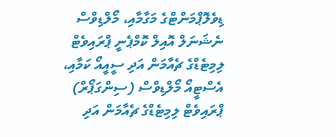ޑިވެލޮޕްމަންޓްގެ މަގާމާއި، މޯލްޑިވްސް ނެޝަނަލް އޮއިލް ކޮމްޕެނީ ޕްރައިވެޓް ލިމިޓެޑްގެ ޗެއާމަން އަދި ސީއީއޯ ކަމާއި، އެސްޓީއޯ މޯލްޑިވްސް (ސިންގަޕޯރް) ޕްރައިވެޓް ލިމިޓެޑްގެ ޗެއާމަން އަދި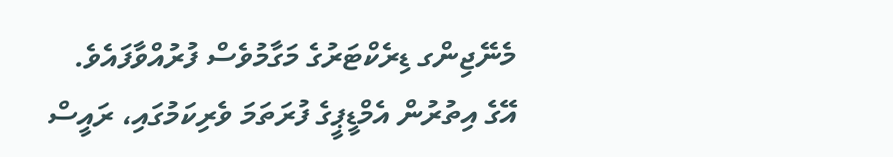މެނޭޖިންގ ޑިރެކްޓަރުގެ މަގާމުވެސް ފުރުއްވާފައެވެ.
އޭގެ އިތުރުން އެމްޑީޕީގެ ފުރަތަމަ ވެރިކަމުގައި، ރައީސް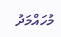މުހައްމަދު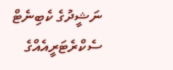ނަޝީދުގެ ކެބިނެޓް ސެކްރެޓަރީއެއްގެ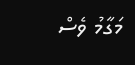މަގާމު ވެސް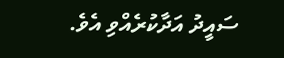ސައީދު އަދާކުރެއްވި އެވެ.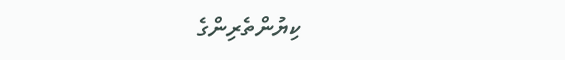ކިޔުންތެރިންގެ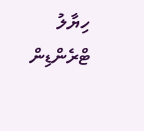ހިޔާލު
ޓްރެންޑިން